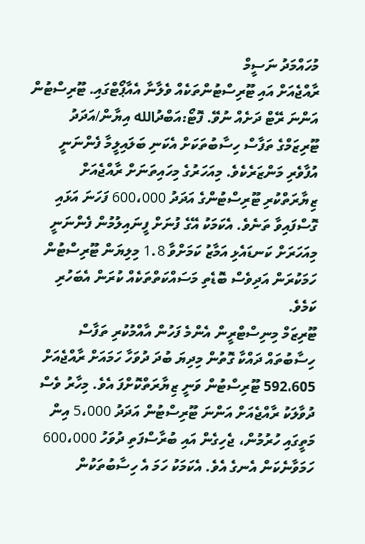މުހައްމަދު ނަސީމް
ރާއްޖެއަށް އައި ޓޫރިސްޓުންތަކެއް ވެލާނާ އެއާޕޯޓްގައި. ޓޫރިސްޓުން އަންނަ ރޭޓް ދަށެއް ނުވޭ. ފޮޓޯ:އަބްދުالله އިޔާން/އަދަދު
ޓޫރިޒަމްގެ ތަފާސް ހިސާބުތަކަށް އެކަނި ބަލައިލީމާ ފެންނަނީ އުފާވެރި މަންޒަރެކެވެ. މިއަހަރުގެ މިހައިތަނަށް ރާއްޖެއަށް ޒިޔާރަތްކުރި ޓޫރިސްޓުންގެ އަދަދު 600،000 ފަހަނަ އަޅައި ގޮސްފައިވާ ތަނެވެ. އެކަމަކު އޭގެ ފުނަށް ފީނައިލުމުން ފެންނަނީ މިއަހަރަށް ކަނޑައެޅި އަމާޒު ކަމަށްވާ 1.8 މިލިޔަން ޓޫރިސްޓުން ހަމަކުރަން އަދިވެސް ބޮޑެތި މަސައްކަތްތަކެއް ކުރަން އެބަހުރި ކަމެވެ.
ޓޫރިޒަމް މިނިސްޓްރީން އެންމެ ފަހުން އާއްމުކުރި ތަފާސް ހިސާބުތައް ދައްކާ ގޮތުން މިދިޔަ ބުދަ ދުވަހާ ހަމައަށް ރާއްޖެއަށް 592،605 ޓޫރިސްޓުން ވަނީ ޒިޔާރަތްކޮށްފަ އެވެ. މިހާރު ވެސް ދުވާލަކު ރާއްޖެއަށް އަންނަ ޓޫރިސްޓުން އަދަދު 5،000 އިން މަތީގައި ހުރުމުން، ޖެހިގެން އައި ބުރާސްފަތި ދުވަހު 600،000 ހަމަވާނެކަން އެނގެ އެވެ. އެކަމަކު ހަމަ އެ ހިސާބުތަކުން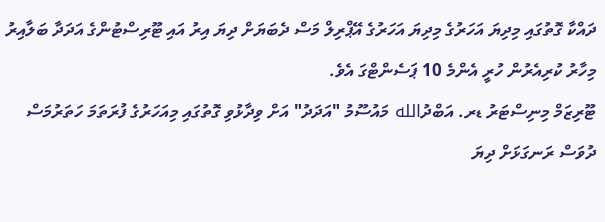ދައްކާ ގޮތުގައި މިދިޔަ އަހަރުގެ މިދިޔަ އަހަރުގެ އޭޕްރިލް މަސް ދެބަޔަށް ދިޔަ އިރު އައި ޓޫރިސްޓުންގެ އަދަދާ ބަލާއިރު މިހާރު ކުރިއެރުން ހުރީ އެންމެ 10 ޕަސެންޓްގަ އެވެ.
ޓޫރިޒަމް މިނިސްޓަރު ޑރ. އަބްދުالله މައުސޫމު "އަދަދު" އަށް ވިދާޅުވި ގޮތުގައި މިއަހަރުގެ ފުރަތަމަ ހަތަރުމަސް ދުވަސް ރަނގަޅަށް ދިޔަ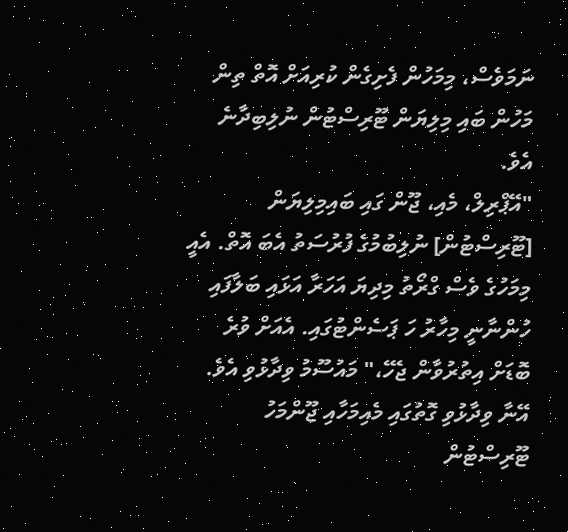ނަމަވެސް، މިމަހުން ފެށިގެން ކުރިއަށް އޮތް ތިން މަހުން ބައި މިލިޔަން ޓޫރިސްޓުން ނުލިބިދާނެ އެވެ.
"އޭޕްރިލް، މެއި، ޖޫން ގައި ބައިމިލިޔަން [ޓޫރިސްޓުން] ނުލިބުމުގެ ފުރުސަތު އެބަ އޮތް. އެއީ މިމަހުގެ ވެސް ގްރޯތު މިދިޔަ އަހަރާ އަޅައި ބަލާފައި ހުންނާނީ މިހާރު ހަ ޕަސެންޓުގައި. އެއަށް ވުރެ ބޮޑަށް އިތުރުވާން ޖެހޭ،" މައުސޫމު ވިދާޅުވި އެވެ.
އޭނާ ވިދާޅުވި ގޮތުގައި މެއިމަހާއި ޖޫންމަހު ޓޫރިސްޓުން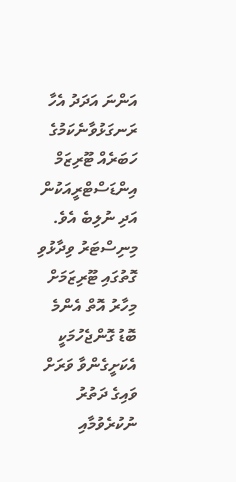އަންނަ އަދަދު އެހާ ރަނގަޅުވާނެކަމުގެ ހަބަރެއް ޓޫރިޒަމް އިންޑަސްޓްރީއަކުން އަދި ނުލިބެ އެވެ.
މިނިސްޓަރު ވިދާޅުވި ގޮތުގައި ޓޫރިޒަމަށް މިހާރު އޮތް އެންމެ ބޮޑު ގޮންޖެހުމަކީ އެކަށީގެންވާ ވަރަށް ވައިގެ ދަތުރު ނުކުރެވުމާއި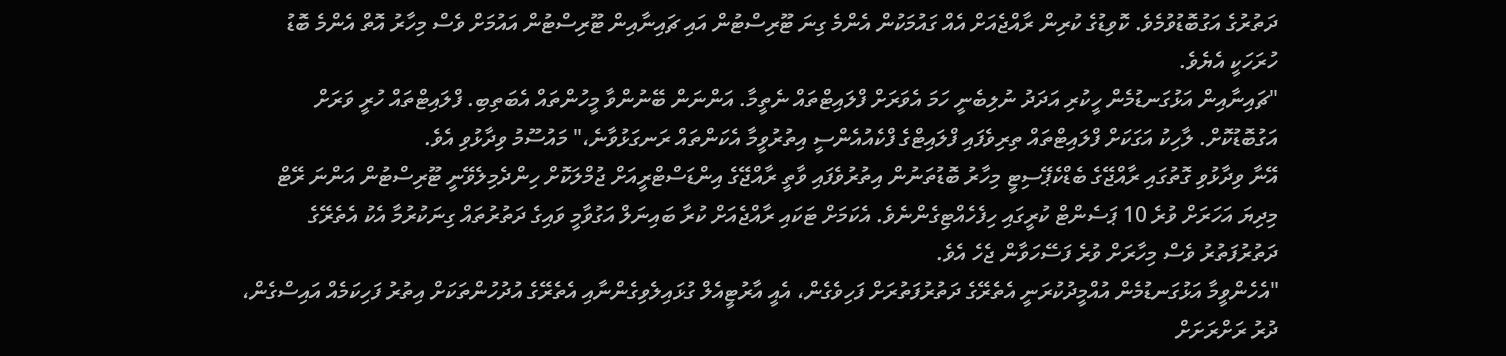ދަތުރުގެ އަގުބޮޑުވުމެވެ. ކޮވިޑުގެ ކުރިން ރާއްޖެއަށް އެއް ގައުމަކުން އެންމެ ގިނަ ޓޫރިސްޓުން އައި ޗައިނާއިން ޓޫރިސްޓުން އައުމަށް ވެސް މިހާރު އޮތް އެންމެ ބޮޑު ހުރަހަކީ އެޔެވެ.
"ޗައިނާއިން އަޅުގަނޑުމެން ހީކުރި އަދަދު ނުލިބެނީ ހަމަ އެވަރަށް ފްލައިޓްތައް ނެތީމާ. އަންނަން ބޭނުންވާ މީހުންތައް އެބަތިބި. ފްލައިޓްތައް ހުރީ ވަރަށް އަގުބޮޑުކޮށް. ލާހިކު އަގަކަށް ފްލައިޓްތައް ތިރިވެފައި ފްލައިޓްގެ ފްކެއުއެންސީ އިތުރުވީމާ އެކަންތައް ރަނގަޅުވާނެ،" މައުސޫމު ވިދާޅުވި އެވެ.
އޭނާ ވިދާޅުވި ގޮތުގައި ރާއްޖޭގެ ބެޑްކެޕޭސިޓީ މިހާރު ބޮޑުތަނުން އިތުރުވެފައި ވާތީ ރާއްޖޭގެ އިންޑަސްޓްރީއަށް ޖުމްލަކޮށް ހިންދެމިލެވޭނީ ޓޫރިސްޓުން އަންނަ ރޭޓް މިދިޔަ އަހަރަށް ވުރެ 10 ޕަސެންޓް ކުރީގައި ހިފެހެއްޓިގެންނެވެ. އެކަމަށް ޓަކައި ރާއްޖެއަށް ކުރާ ބައިނަލް އަގުވާމީ ވައިގެ ދަތުރުތައް ގިނަކުރުމާ އެކު އެތެރޭގެ ދަތުރުފަތުރު ވެސް މިހާރަށް ވުރެ ފަސޭހަވާން ޖެހެ އެވެ.
"އެހެންވީމާ އަޅުގަނޑުމެން އުއްމީދުކުރަނީ އެތެރޭގެ ދަތުރުފަތުރަށް ފަހިވެގެން، އެއީ އާރުޓީއެލް ގުޅައިލެވިގެންނާއި އެތެރޭގެ އުދުހުންތަކަށް އިތުރު ފަހިކަމެއް އައިސްގެން، ދުރު ރަށްރަށަށް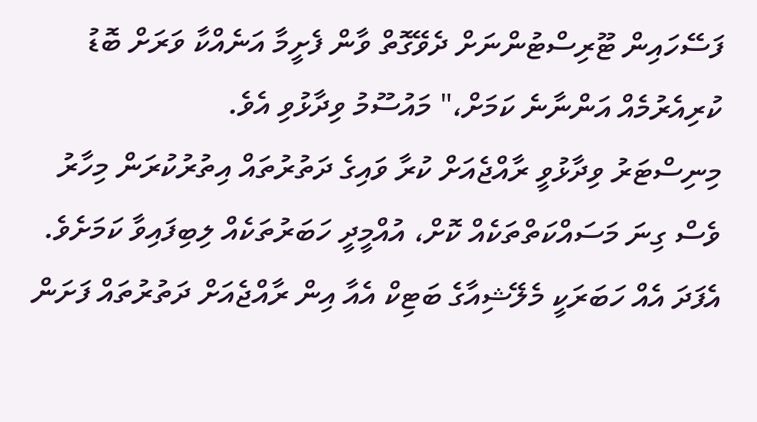ފަސޭހައިން ޓޫރިސްޓުންނަށް ދެވޭގޮތް ވާން ފެށީމާ އަނެއްކާ ވަރަށް ބޮޑު ކުރިއެރުމެއް އަންނާނެ ކަމަށް،" މައުސޫމު ވިދާޅުވި އެވެ.
މިނިސްޓަރު ވިދާޅުވީ ރާއްޖެއަށް ކުރާ ވައިގެ ދަތުރުތައް އިތުރުކުރަން މިހާރު ވެސް ގިނަ މަސައްކަތްތަކެއް ކޮށް، އުއްމީދީ ހަބަރުތަކެއް ލިބިފައިވާ ކަމަށެވެ. އެފަދަ އެއް ހަބަރަކީ މެލޭޝިއާގެ ބަޓިކް އެއާ އިން ރާއްޖެއަށް ދަތުރުތައް ފަށަން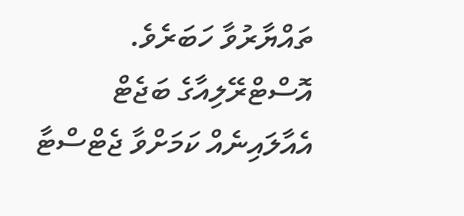ތައްޔާރުވާ ހަބަރެވެ.
އޮސްޓްރޭލިއާގެ ބަޖެޓް އެއާލައިނެއް ކަމަށްވާ ޖެޓްސްޓާ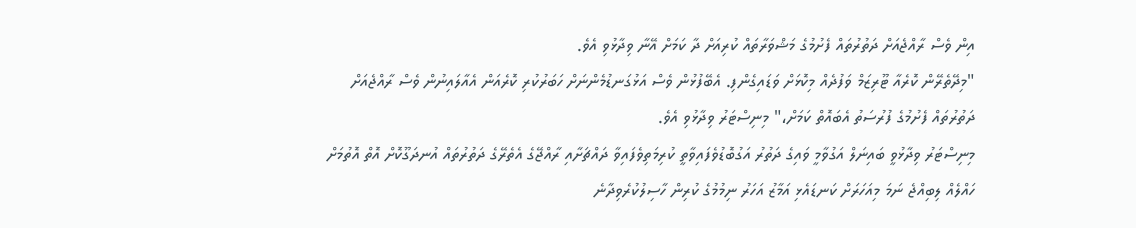އިން ވެސް ރާއްޖެއަށް ދަތުރުތައް ފެށުމުގެ މަޝްވަރާތައް ކުރިއަށް ދާ ކަމަށް އޭނާ ވިދާޅުވި އެވެ.
"މިދޭތެރޭން ކޮރެއާ ޓޫރިޒަމް ވަފުދެއް މިކޮޅަށް ވަޑައިގެންފި. އެބޭފުޅުން ވެސް އަޅުގަނޑުމެންނަށް ހަބަރުކުރި ކޮރެއަން އެއާލައިނުން ވެސް ރާއްޖެއަށް ދަތުރުތައް ފެށުމުގެ ފުރުސަތު އެބައޮތް ކަމަށް،" މިނިސްޓަރު ވިދާޅުވި އެވެ.
މިނިސްޓަރު ވިދާޅުވީ ބައިނަލް އަގުވާމީ ވައިގެ ދަތުރު އަގުބޮޑުވެފައިވާތީ ކުރިމަތިވެފައިވާ ދައްޗަށާއި ރާއްޖޭގެ އެތެރޭގެ ދަތުރުތައް އުނދަގޫކޮށް އޮތް އޮތުމަށް ހައްލެއް ލިބިއްޖެ ނަމަ މިއަހަރަށް ކަނޑައެޅި އަމާޒު އަހަރު ނިމުމުގެ ކުރިން ހާސިލުކުރެވިދާނެ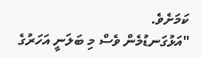ކަމަށެވެ.
"އަޅުގަނޑުމެން ވެސް މި ބަލަނީ އަހަރުގެ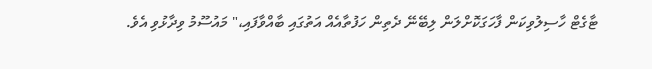ޓާގެޓް ހާސިލުވިކަން ފާހަގަކޮށްލަން ލިބޭނޭ ދެތިން ހަފުތާއެއް އަތުގައި ބާއްވާފައި،" މައުސޫމު ވިދާޅުވި އެވެ.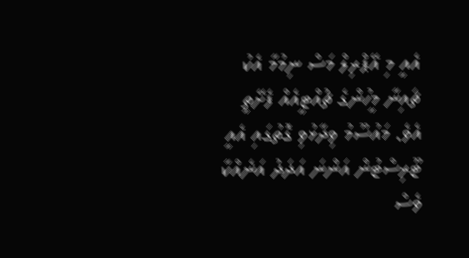އެއީ މި އޭޕްރިލް މަސް ނިމުމާ އެކު ޗައިނާ މީހުންގެ ޗުއްޓީއެއް ފެށޭތީ އެވެ. މައުސޫމު ވިދާޅުވި ގޮތުގައި އެއީ ޓޫރިސްޓުން އަންނަ އަދަދު އަނެއްކާ ވެސް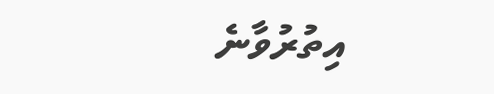އިތުރުވާނެ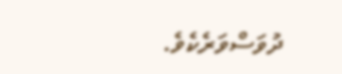ދުވަސްވަރެކެވެ.